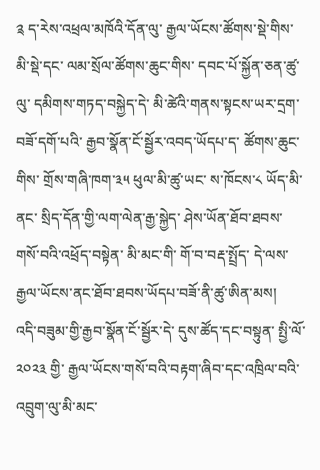༉ ད་རེས་འཕྲལ་མཁོའི་དོན་ལུ་ རྒྱལ་ཡོངས་ཚོགས་སྡེ་གིས་ མི་སྡེ་དང་ ལམ་སྲོལ་ཚོགས་ཆུང་གིས་ དབང་པོ་སྐྱོན་ཅན་ཚུ་ལུ་ དམིགས་གཏད་བསྐྱེད་དེ་ མི་ཚེའི་གནས་སྟངས་ཡར་དྲག་བཟོ་དགོ་པའི་ རྒྱབ་སྣོན་ངོ་སྦྱོར་འབད་ཡོདཔ་ད་ ཚོགས་ཆུང་གིས་ གྲོས་གཞི་ཁག་༣༥ ཕུལ་མི་ཚུ་ཡང་ ས་ཁོངས་༨ ཡོད་མི་ནང་ སྲིད་དོན་གྱི་ལག་ལེན་རྒྱ་སྐྱེད་ ཤེས་ཡོན་ཐོབ་ཐབས་ གསོ་བའི་འཕྲོད་བསྟེན་ མི་མང་གི་ གོ་བ་བརྡ་སྤྲོད་ དེ་ལས་ རྒྱལ་ཡོངས་ནང་ཐོབ་ཐབས་ཡོདཔ་བཟོ་ནི་ཚུ་ཨིན་མས།
འདི་བཟུམ་གྱི་རྒྱབ་སྣོན་ངོ་སྦྱོར་དེ་ དུས་ཚོད་དང་བསྟུན་ སྤྱི་ལོ་༢༠༢༣ གྱི་ རྒྱལ་ཡོངས་གསོ་བའི་བརྟག་ཞིབ་དང་འཁྲིལ་བའི་ འབྲུག་ལུ་མི་མང་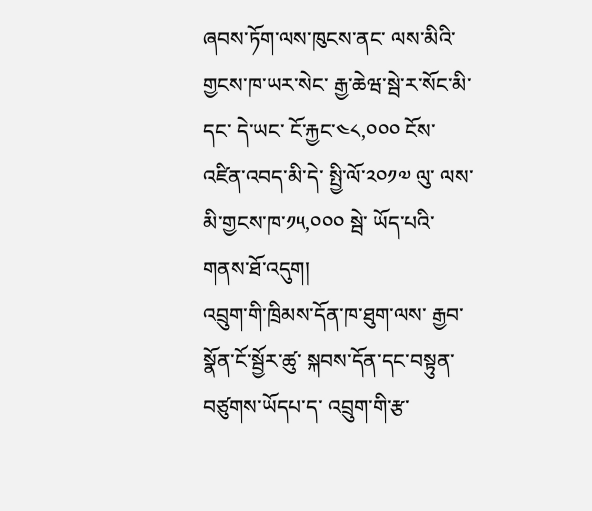ཞབས་ཏོག་ལས་ཁུངས་ནང་ ལས་མིའི་གྱངས་ཁ་ཡར་སེང་ རྒྱ་ཆེཝ་སྦེ་ར་སོང་མི་དང་ དེ་ཡང་ ངོ་རྐྱང་༤༨,༠༠༠ ངོས་འཛིན་འབད་མི་དེ་ སྤྱི་ལོ་༢༠༡༧ ལུ་ ལས་མི་གྱངས་ཁ་༡༥,༠༠༠ སྦེ་ ཡོད་པའི་གནས་ཐོ་འདུག།
འབྲུག་གི་ཁྲིམས་དོན་ཁ་ཐུག་ལས་ རྒྱབ་སྣོན་ངོ་སྦྱོར་ཚུ་ སྐབས་དོན་དང་བསྟུན་ བཙུགས་ཡོདཔ་ད་ འབྲུག་གི་རྩ་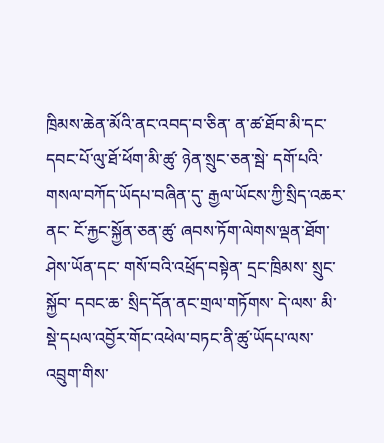ཁྲིམས་ཆེན་མོའི་ནང་འབད་བ་ཅིན་ ན་ཚ་ཐོབ་མི་དང་ དབང་པོ་ལུ་ཐོ་ཕོག་མི་ཚུ་ ཉེན་སྲུང་ཅན་སྦེ་ དགོ་པའི་གསལ་བཀོད་ཡོདཔ་བཞིན་དུ་ རྒྱལ་ཡོངས་ཀྱི་སྲིད་འཆར་ནང་ ངོ་རྐྱང་སྐྱོན་ཅན་ཚུ་ ཞབས་ཏོག་ལེགས་ལྡན་ཐོག་ ཤེས་ཡོན་དང་ གསོ་བའི་འཕྲོད་བསྟེན་ དྲང་ཁྲིམས་ སྲུང་སྐྱོབ་ དབང་ཆ་ སྲིད་དོན་ནང་གྲལ་གཏོགས་ དེ་ལས་ མི་སྡེ་དཔལ་འབྱོར་གོང་འཕེལ་བཏང་ནི་ཚུ་ཡོདཔ་ལས་ འབྲུག་གིས་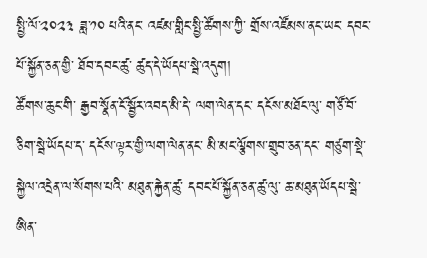སྤྱི་ལོ་༢༠༢༣ ཟླ་༡༠ པའི་ནང་ འཛམ་གླིང་སྤྱི་ཚོགས་ཀྱི་ གྲོས་འཛོམས་ནང་ཡང་ དབང་པོ་སྐྱོན་ཅན་གྱི་ ཐོབ་དབང་ཚུ་ ཚུད་དེ་ཡོདཔ་སྦེ་འདུག།
ཚོགས་ཆུང་གི་ རྒྱབ་སྣོན་ངོ་སྦྱོར་འབད་མི་དེ་ ལག་ལེན་དང་ དངོས་མཐོང་ལུ་ གཙོ་བོ་ཅིག་སྦེ་ཡོདཔ་ད་ དངོས་ལྟར་གྱི་ལག་ལེན་ནང་ མི་མང་ལྕོགས་གྲུབ་ཅན་དང་ གཙུག་སྡེ་ སྐྱེལ་འདྲེན་ལ་སོགས་པའི་ མཐུན་རྐྱེན་ཚུ་ དབང་པོ་སྐྱོན་ཅན་ཚུ་ལུ་ ཆ་མཐུན་ཡོདཔ་སྦེ་ཨིན་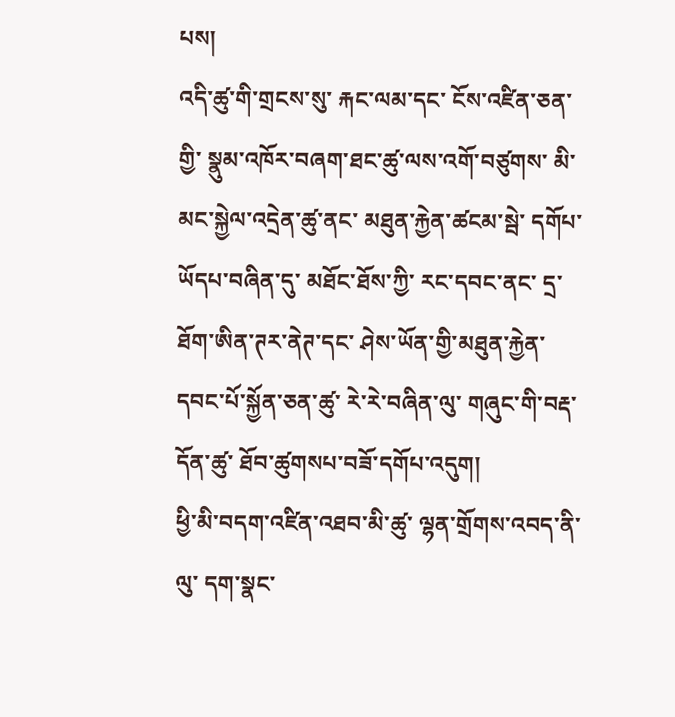པས།
འདི་ཚུ་གི་གྲངས་སུ་ རྐང་ལམ་དང་ ངོས་འཛིན་ཅན་གྱི་ སྣུམ་འཁོར་བཞག་ཐང་ཚུ་ལས་འགོ་བཙུགས་ མི་མང་སྐྱེལ་འདྲེན་ཚུ་ནང་ མཐུན་རྐྱེན་ཚངམ་སྦེ་ དགོཔ་ཡོདཔ་བཞིན་དུ་ མཐོང་ཐོས་ཀྱི་ རང་དབང་ནང་ དྲ་ཐོག་ཨིན་ཊར་ནེཊ་དང་ ཤེས་ཡོན་གྱི་མཐུན་རྐྱེན་ དབང་པོ་སྐྱོན་ཅན་ཚུ་ རེ་རེ་བཞིན་ལུ་ གཞུང་གི་བརྡ་དོན་ཚུ་ ཐོབ་ཚུགསཔ་བཟོ་དགོཔ་འདུག།
ཕྱི་མི་བདག་འཛིན་འཐབ་མི་ཚུ་ ལྷན་གྲོགས་འབད་ནི་ལུ་ དག་སྣང་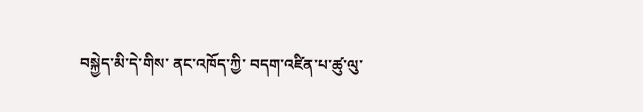བསྐྱེད་མི་དེ་གིས་ ནང་འཁོད་ཀྱི་ བདག་འཛིན་པ་ཚུ་ལུ་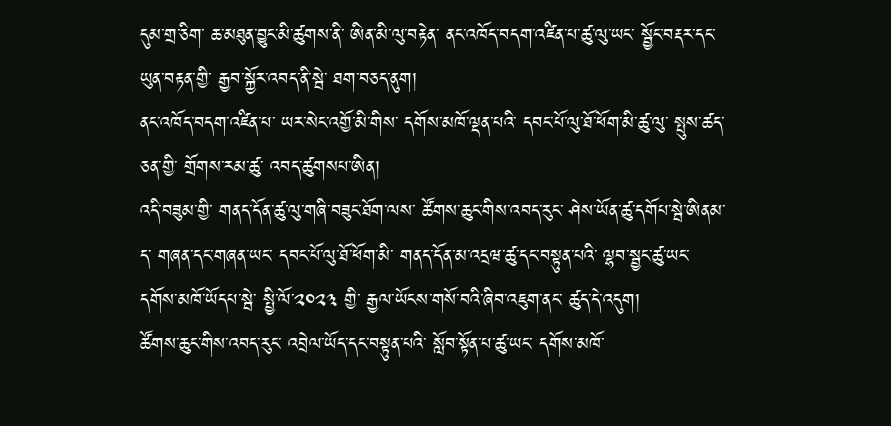དུམ་གྲ་ཅིག་ ཆ་མཐུན་བྱུང་མི་ཚུགས་ནི་ ཨིན་མི་ལུ་བརྟེན་ ནང་འཁོད་བདག་འཛིན་པ་ཚུ་ལུ་ཡང་ སྦྱོང་བརྡར་དང་ ཡུན་བརྟན་གྱི་ རྒྱབ་སྐྱོར་འབད་ནི་སྦེ་ ཐག་བཅད་ནུག།
ནང་འཁོད་བདག་འཛིན་པ་ ཡར་སེང་འགྱོ་མི་གིས་ དགོས་མཁོ་ལྡན་པའི་ དབང་པོ་ལུ་ཐོ་ཕོག་མི་ཚུ་ལུ་ སྤུས་ཚད་ཅན་གྱི་ གྲོགས་རམ་ཚུ་ འབད་ཚུགསཔ་ཨིན།
འདི་བཟུམ་གྱི་ གནད་དོན་ཚུ་ལུ་གཞི་བཟུང་ཐོག་ལས་ ཚོགས་ཆུང་གིས་འབད་རུང་ ཤེས་ཡོན་ཚུ་དགོཔ་སྦེ་ཨིནམ་ད་ གཞན་དང་གཞན་ཡང་ དབང་པོ་ལུ་ཐོ་ཕོག་མི་ གནད་དོན་མ་འདྲཝ་ཚུ་དང་བསྟུན་པའི་ ལྷབ་སྦྱང་ཚུ་ཡང་ དགོས་མཁོ་ཡོདཔ་སྦེ་ སྤྱི་ལོ་༢༠༢༣ གྱི་ རྒྱལ་ཡོངས་གསོ་བའི་ཞིབ་འཇུག་ནང་ ཚུད་དེ་འདུག།
ཚོགས་ཆུང་གིས་འབད་རུང་ འབྲེལ་ཡོད་དང་བསྟུན་པའི་ སློབ་སྟོན་པ་ཚུ་ཡང་ དགོས་མཁོ་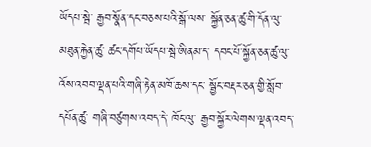ཡོདཔ་སྦེ་ རྒྱབ་སྣོན་དང་བཅས་པའི་སྒོ་ལས་ སྐྱོན་ཅན་ཚུ་གི་དོན་ལུ་ མཐུན་རྐྱེན་ཚུ་ ཚང་དགོཔ་ཡོདཔ་སྦེ་ཨིནམ་ད་ དབང་པོ་སྐྱོན་ཅན་ཚུ་ལུ་ འོས་འབབ་ལྡན་པའི་གཞི་རྟེན་མཁོ་ཆས་དང་ སྦྱོང་བརྡར་ཅན་གྱི་སློབ་དཔོན་ཚུ་ གཞི་བཙུགས་འབད་དེ་ ཁོང་ལུ་ རྒྱབ་སྐྱོར་ལེགས་ལྡན་འབད་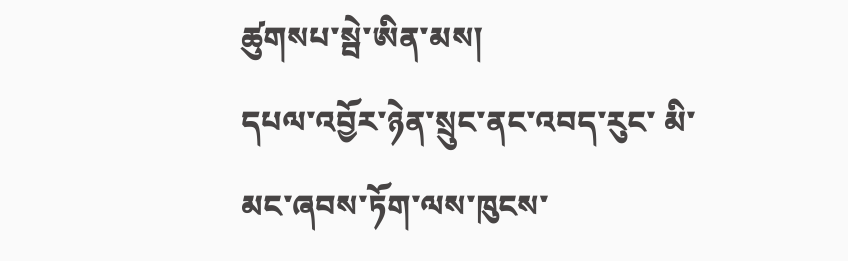ཚུགསཔ་སྦེ་ཨིན་མས།
དཔལ་འབྱོར་ཉེན་སྲུང་ནང་འབད་རུང་ མི་མང་ཞབས་ཏོག་ལས་ཁུངས་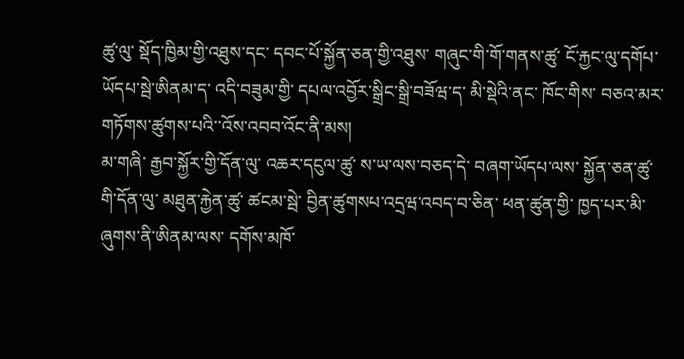ཚུ་ལུ་ སྡོད་ཁྱིམ་གྱི་འཐུས་དང་ དབང་པོ་སྐྱོན་ཅན་གྱི་འཐུས་ གཞུང་གི་གོ་གནས་ཚུ་ ངོ་རྐྱང་ལུ་དགོཔ་ཡོདཔ་སྦེ་ཨིནམ་ད་ འདི་བཟུམ་གྱི་ དཔལ་འབྱོར་སྒྲིང་སྒྲི་བཟོཝ་ད་ མི་སྡེའི་ནང་ ཁོང་གིས་ བཅའ་མར་གཏོགས་ཚུགས་པའི་་འོས་འབབ་འོང་ནི་མས།
མ་གཞི་ རྒྱབ་སྐྱོར་གྱི་དོན་ལུ་ འཆར་དངུལ་ཚུ་ ས་ཡ་ལས་བཅད་དེ་ བཞག་ཡོདཔ་ལས་ སྐྱོན་ཅན་ཚུ་གི་དོན་ལུ་ མཐུན་རྐྱེན་ཚུ་ ཚངམ་སྦེ་ བྱིན་ཚུགསཔ་འདྲཝ་འབད་བ་ཅིན་ ཕན་ཚུན་གྱི་ ཁྱད་པར་མི་ཞུགས་ནི་ཨིནམ་ལས་ དགོས་མཁོ་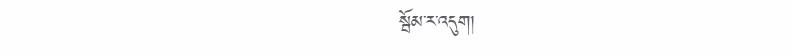སྦོམ་ར་འདུག།